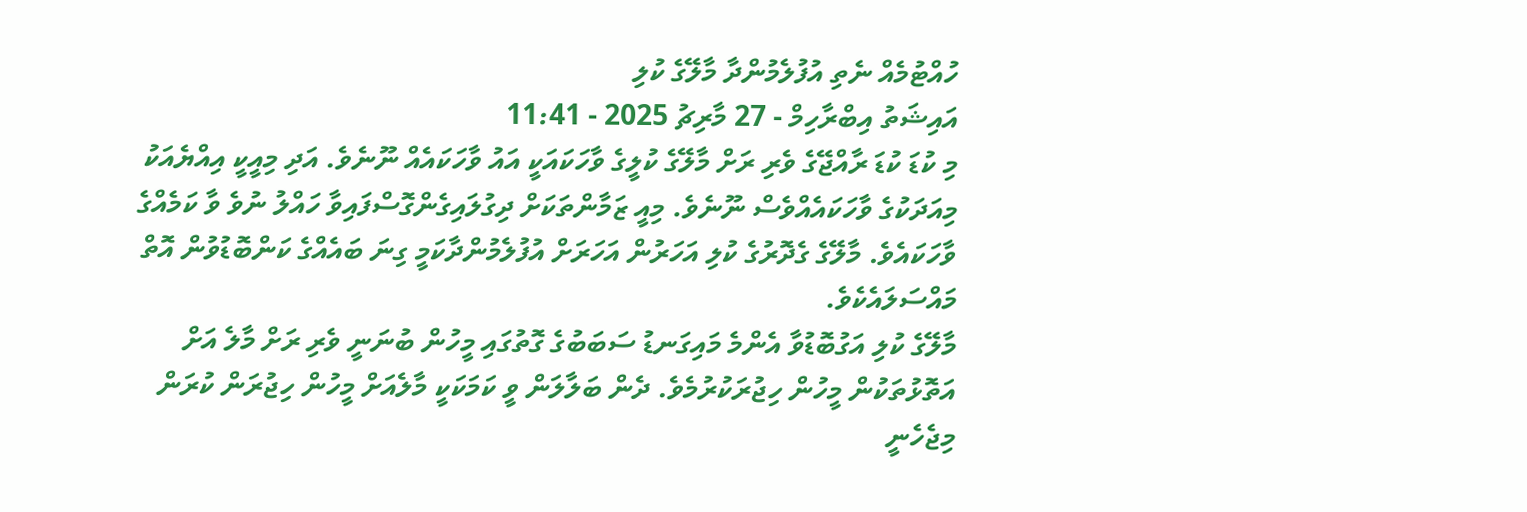ހުއްޓުމެއް ނެތި އުފުލެމުންދާ މާލޭގެ ކުލި
އައިޝަތު އިބްރާހިމް - 27 މާރިޗު 2025 - 11:41
މި ކުޑަ ކުޑަ ރާއްޖޭގެ ވެރި ރަށް މާލޭގެ ކުލީގެ ވާހަކައަކީ އައު ވާހަކައެއް ނޫނެވެ. އަދި މިއީކީ އިއްޔެއަކު މިއަދަކުގެ ވާހަކައެއްވެސް ނޫނެވެ. މިއީ ޒަމާންތަކަށް ދިގުލައިގެންގޮސްފައިވާ ހައްލު ނުވެ ވާ ކަމެއްގެ ވާހަކައެވެ. މާލޭގެ ގެދޮރުގެ ކުލި އަހަރުން އަހަރަށް އުފުލެމުންދާކަމީ ގިނަ ބައެއްގެ ކަންބޮޑުވުން އޮތް މައްސަލައެކެވެ.
މާލޭގެ ކުލި އަގުބޮޑުވާ އެންމެ މައިގަނޑު ސަބަބުގެ ގޮތުގައި މީހުން ބުނަނީ ވެރި ރަށް މާލެ އަށް އަތޮޅުތަކުން މީހުން ހިޖުރަކުރުމެވެ. ދެން ބަލާލަން ވީ ކަމަކަކީ މާލެއަށް މީހުން ހިޖުރަން ކުރަން މިޖެހެނީ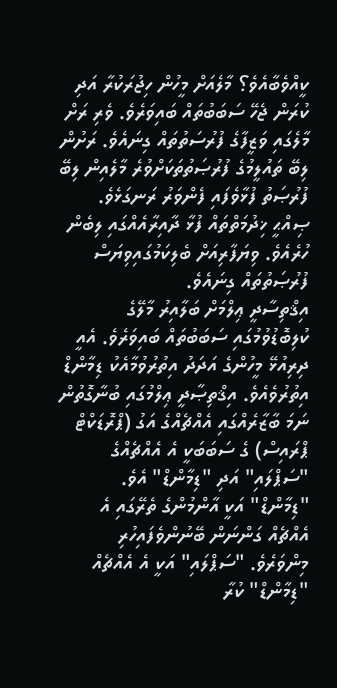ކީއްވެބާއެވެ؟ މާލެއަށް މީހުން ހިޖުރަކުރާ އަދި ކުރަން ޖެހޭ ސަބަބުތައް ބައިވަރެވެ. ވެރި ރަށް މާލެގައި ވަޒީފާގެ ފުރުސަތުތައް ގިނައެވެ. ރަށުން ލިބޭ ތައުލީމުގެ ފުރުޞަތުތަކަށްވުރެ މާލެއިން ލިބޭ ފުރުޞަތު ފުޅާވެފައި ފެންވަރު ރަނގަޅެވެ. ޞިއްޙީ ޚިދުމަތްތައް ފުޅާ ދާއިރާއެއްގައި ލިބެން ހުރެއެވެ. ވިޔަފާރިއަށް ބެލިކަމުގައިވިޔަސް ފުރުޞަތުތައް ގިނައެވެ.
އިޤްތިސާދީ ޢިލްމަށް ބަލާއިރު މާލޭގެ ކުލިބޮޑުވުމުގައި ސަބަބުތައް ބައިވަރެވެ. އެއީ ދިރިއުޅޭ މީހުންގެ އަދަދު އިތުރުވުމާއެކު ޑިމާންޑް އިތުރުވެއެވެ. އިޤްތިޞާދީ ޢިލްމުގައި ބުނާގޮތުން ނަމަ ބާޒާރެއްގައި އެއްޗެއްގެ އަގު (ޕްރޮޑަކްޓް ޕްރައިސް) ގެ ސަބަބަކީ އެ އެއްޗެއްގެ "ސަޕްލައި" އަދި "ޑިމާންޑް" އެވެ. "ޑިމާންޑް" އަކީ އާންމުންގެ ތެރޭގައި އެ އެއްޗެއް ގަންނަން ބޭނުންވެފައިހުރި މިންވަރެވެ. "ސަޕްލައި" އަކީ އެ އެއްޗެއް "ޑިމާންޑް" ކުރާ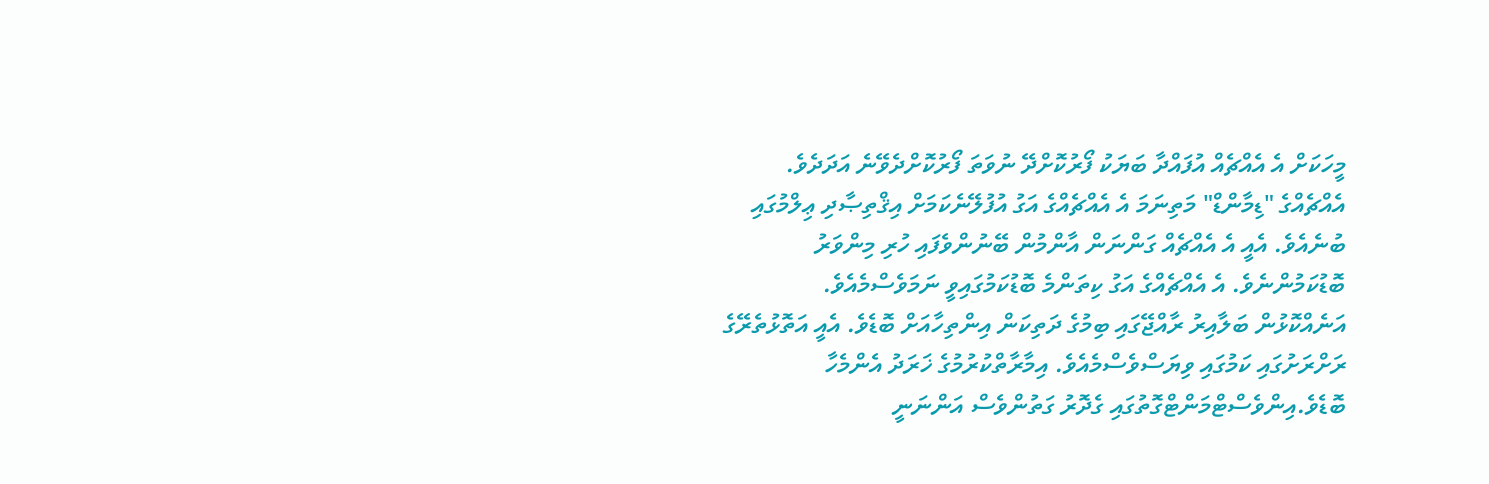މީހަކަށް އެ އެއްޗެއް އުފައްދާ ބަޔަކު ފޯރުކޮށްދޭ ނުވަތަ ފޯރުކޮށްދެވޭނެ އަދަދެވެ. އެއްޗެއްގެ "ޑިމާންޑް" މަތިނަމަ އެ އެއްޗެއްގެ އަގު އުފުލޭނެކަމަށް އިޤްތިޞާދި ޢިލްމުގައި ބުނެއެވެ. އެއީ އެ އެއްޗެއް ގަންނަން އާންމުން ބޭނުންވެފައި ހުރި މިންވަރު ބޮޑުކަމުންނެވެ. އެ އެއްޗެއްގެ އަގު ކިތަންމެ ބޮޑުކަމުގައިވީ ނަމަވެސްމެއެވެ.
އަނެއްކޮޅުން ބަލާއިރު ރާއްޖޭގައި ބިމުގެ ދަތިކަން އިންތިހާއަށް ބޮޑެވެ. އެއީ އަތޮޅުތެރޭގެ ރަށްރަށުގައި ކަމުގައި ވިޔަސްވެސްމެއެވެ. އިމާރާތްކުރުމުގެ ޚަރަދު އެންމެހާ ބޮޑެވެ.އިންވެސްޓްމަންޓްގޮތުގައި ގެދޮރު ގަތުންވެސް އަންނަނީ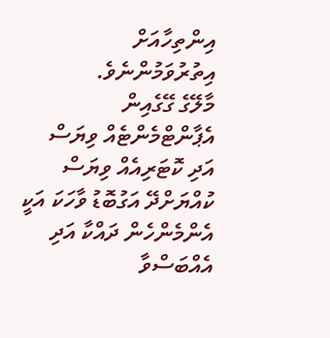އިންތިހާއަށް އިތުރުވަމުންނެވެ.
މާލޭގެ ގޭގެއިން އެޕާންޓްމެންޓެއް ވިޔަސް އަދި ކޮޓަރިއެއް ވިޔަސް ކުއްޔަށްދޭ އަގުބޮޑު ވާހަކަ އަކީ އެންމެންހެން ދައްކާ އަދި އެއްބަސްވާ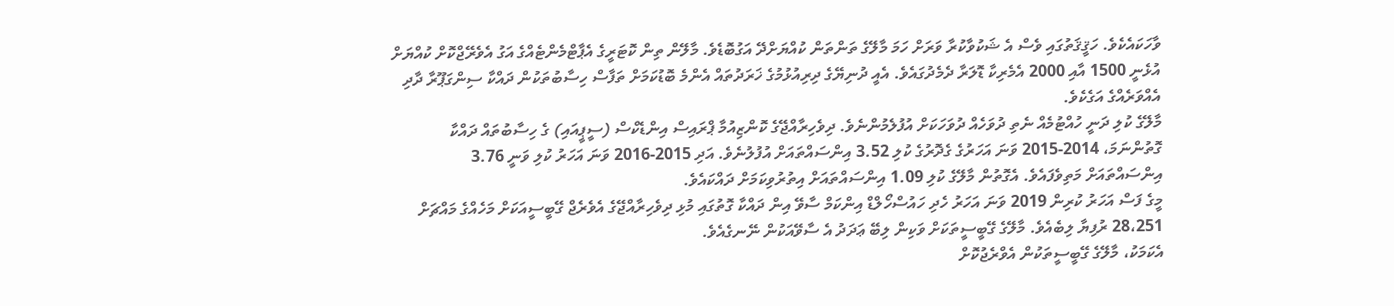ވާހަކައެކެވެ. ހަޤީޤަތުގައި ވެސް އެ ޝަކުވާކުރާ ވަރަށް ހަމަ މާލޭގެ ތަންތަން ކުއްޔަށްދޭ އަގުބޮޑެވެ. މާލޭން ތިން ކޮޓަރީގެ އެޕާޓްމެންޓެއްގެ އަގު އެވެރޭޖްކޮށް ކުއްޔަށް އުޅެނީ 1500 އާއި 2000 އެމެރިކާ ޑޮލަރާ ދެމެދުގައެވެ. އެއީ ދުނިޔޭގެ ދިރިއުޅުމުގެ ޚަރަދުތައް އެންމެ ބޮޑުކަމަށް ތަފާސް ހިސާބުތަކުން ދައްކާ ސިންގަޕޫރާ ދާދި އެއްވަރެއްގެ އަގެކެވެ.
މާލޭގެ ކުލި ދަނީ ހުއްޓުމެއް ނެތި ދުވަހެއް ދުވަހަކަށް އުފުލެމުންނެވެ. ދިވެހިރާއްޖޭގެ ކޮންޒިއުމާ ޕްރައިސް އިންޑެކްސް (ސީޕީއައި) ގެ ހިސާބުތައް ދައްކާ ގޮތުންނަމަ، 2014-2015 ވަނަ އަހަރުގެ ގެދޮރުގެ ކުލި 3.52 އިންސައްތައަށް އުފުލުނެވެ. އަދި 2015-2016 ވަނަ އަހަރު ކުލި ވަނީ 3.76 އިންސައްތައަށް މަތިވެފައެވެ. އެގޮތުން މާލޭގެ ކުލި 1.09 އިންސައްތައަށް އިތުރުވިކަމަށް ދައްކައެވެ.
މީގެ ފަސް އަހަރު ކުރިން 2019 ވަނަ އަހަރު ހެދި ހައުސްހޯލްޑް އިންކަމް ސާވޭ އިން ދައްކާ ގޮތުގައި މުޅި ދިވެހިރާއްޖޭގެ އެވެރެޖް ގޭބީސީއަކަށް މަހެއްގެ މައްޗަށް 28،251 ރުފިޔާ ލިބެއެވެ. މާލޭގެ ގޭބީސީތަކަށް ވަކިން ލިބޭ ޢަދަދު އެ ސާވޭއަކުން ނޭނގެއެވެ.
އެކަމަކު، މާލޭގެ ގޭބީސީތަކުން އެވްރެޖުކޮށް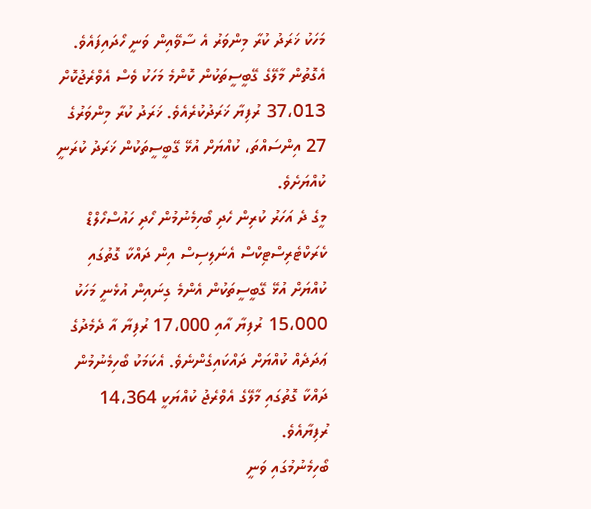މަހަކު ޚަރަދު ކުރާ މިންވަރު އެ ސާވޭއިން ވަނީ ހޯދައިފައެވެ. އެގޮތުން މާލޭގެ ގޭބީސީތަކުން ކޮންމެ މަހަކު ވެސް އެވްރެޖުކޮށް 37،013 ރުފިޔާ ޚަރަދުކުރެއެވެ. ޚަރަދު ކުރާ މިންވަރުގެ 27 އިންސައްތަ، ކުއްޔަށް އުޅޭ ގޭބީސީތަކުން ޚަރަދު ކުރަނީ ކުއްޔަށެވެ.
މީގެ ދެ އަހަރު ކުރިން ހެދި ބޯހިމެނުމުން ހޯދި ހައުސްހޯލްޑް ކެރަކްޓެރިސްޓިކްސް އެނަލިސިސް އިން ދައްކާ ގޮތުގައި ކުއްޔަށް އުޅޭ ގޭބީސީތަކުން އެންމެ ގިނައިން އުޅެނީ މަހަކު 15،000 ރުފިޔާ އާއި 17،000 ރުފިޔާ އާ ދެމެދުގެ ޢަދަދެއް ކުއްޔަށް ދައްކައިގެންނެވެ. އެކަމަކު ބޯހިމެނުމުން ދައްކާ ގޮތުގައި މާލޭގެ އެވްރެޖު ކުއްޔަކީ 14،364 ރުފިޔާއެވެ.
ބޯހިމެނުމުގައި ވަނީ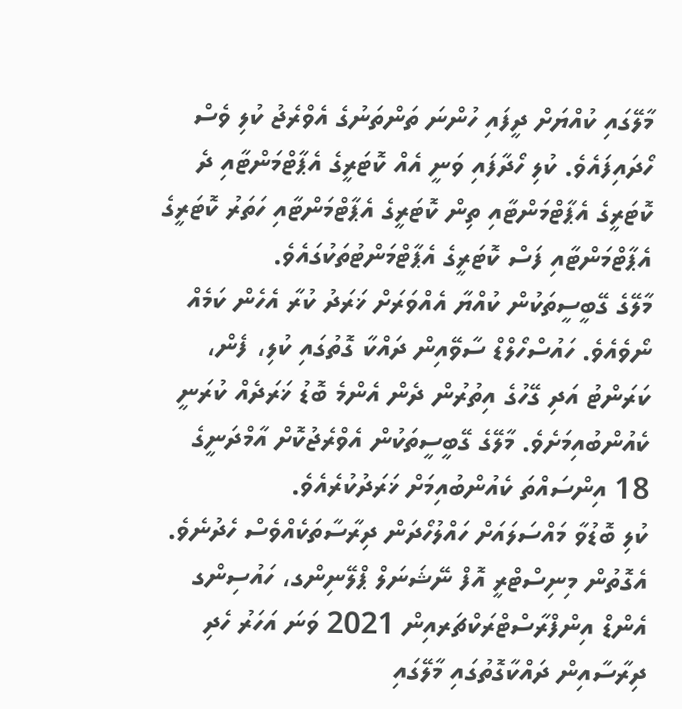މާލޭގައި ކުއްޔަށް ދީފައި ހުންނަ ތަންތަނުގެ އެވްރެޖު ކުލި ވެސް ހޯދައިފައެވެ. ކުލި ހޯދާފައި ވަނީ އެއް ކޮޓަރީގެ އެޕާޓްމަންޓާއި ދެ ކޮޓަރީގެ އެޕާޓްމަންޓާއި ތިން ކޮޓަރީގެ އެޕާޓްމަންޓާއި ހަތަރު ކޮޓަރީގެ އެޕާޓްމަންޓާއި ފަސް ކޮޓަރީގެ އެޕާޓްމަންޓުތަކުގައެވެ.
މާލޭގެ ގޭބީސީތަކުން ކުއްޔާ އެއްވަރަށް ޚަރަދު ކުރާ އެހެން ކަމެއް ނޯވެއެވެ. ހައުސްހޯލްޑް ސާވޭއިން ދައްކާ ގޮތުގައި ކުލި، ފެން، ކަރަންޓު އަދި ގޭހުގެ އިތުރުން ދެން އެންމެ ބޮޑު ޚަރަދެއް ކުރަނީ ކެއުންބުއިމަށެވެ. މާލޭގެ ގޭބީސީތަކުން އެވްރެޖުކޮށް އާމްދަނީގެ 18 އިންސައްތަ ކެއުންބުއިމަށް ޚަރަދުކުރެއެވެ.
ކުލި ބޮޑުވާ މައްސަލައަށް ހައްލުހޯދަން ދިރާސާތަކެއްވެސް ހެދުނެވެ. އެގޮތުން މިނިސްޓްރީ އޮފް ނޭޝަނަލް ޕްލޭނިންގ، ހައުސިންގ އެންޑް އިންފްރާސްޓްރަކްޗަރއިން 2021 ވަނަ އަހަރު ހެދި ދިރާސާއިން ދައްކާގޮތުގައި މާލޭގައި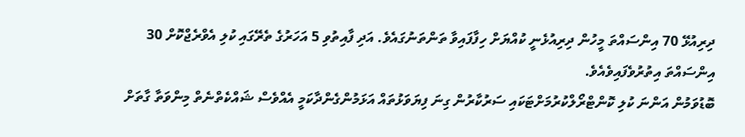ދިރިއުޅޭ 70 އިންސައްތަ މީހުން ދިރިއުޅެނީ ކުއްޔަށް ހިފާފައިވާ ތަންތަނުގައެވެ. އަދި ފާއިތުވި 5 އަހަރުގެ ތެރޭގައި ކުލި އެވްރެޖްކޮށް 30 އިންސައްތަ އިތުރުވެފައިވެއެވެ.
ބޮޑުވަމުން އަންނަ ކުލި ކޮންޓްރޯލްކުރުމަށްޓަކައި ސަރުކާރުން ގިނަ ފިޔަވަޅުތައް އަޅަމުންގެންދާކަމީ އެއްވެސް ޝައްކެތްނެތް މިންވަތާ ގާތަށް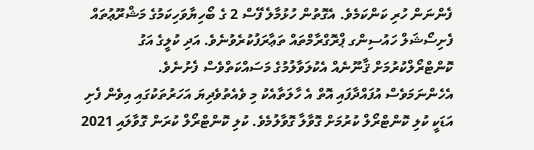ފެންނަން ހުރި ކަންކަމެވެ. އެގޮތުން ހުޅުމާލެ ފޭސް 2 ގެ ބޯހިޔާވަހިކަމުގެ މަޝްރޫޢުތައް ފެށިސޯޝަލް ހައުސިންގ ޕްރޮގްރާމްތައް ތަޢާރަފުކުރެވުނެވެ. އަދި ކުލީގެ އަގު ކޮންޓްރޯލްކުރުމަށް ޤާނޫނެއް އެކުލަވާލުމުގެ މަސައްކަތްވެސް ފެށުނެވެ.
އެހެންނަމަވެސް އުފައްދާފައި އޮތް އެ ހާލަތާއެކު މި ވެއެތުވެދިޔަ އަހަރުތަކުގައި އިވެން ފެށި އަޑަކީ ކުލި ކޮންޓްރޯލް ކުރުމަށް ގޮވާލާ ގޮވާލުމެވެ. ކުލި ކޮންޓްރޯލް ކުރަން ގޮވާލައި 2021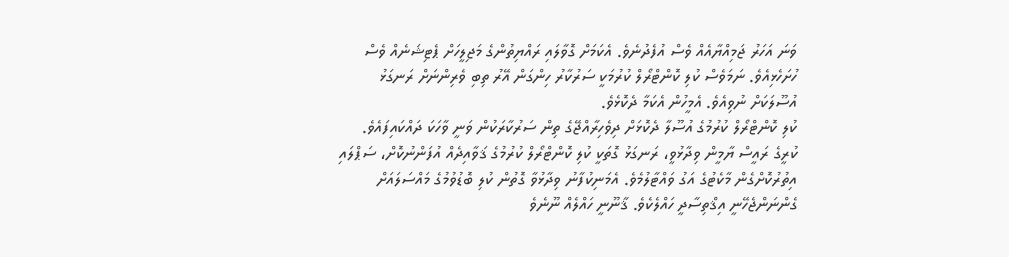ވަނަ އަހަރު ޖަމިއްޔާއެއް ވެސް އުފެދުނެވެ. އެކަމަށް ގޮވާލައި ރައްޔިތުންގެ މަޖިލީހަށް ޕެޓިޝަނެއް ވެސް ހުށަހެޅިއެވެ. ނަމަވެސް ކުލި ކޮންޓްރޯލް ކުރުމަކީ ސަރުކާރު ހިންގަން އޭރު ތިބި ވެރިންނަށް ރަނގަޅު އުސޫލަކަށް ނުވިއެވެ. އެމީހުން އެކަމާ ދެކޮޅެވެ.
ކުލި ކޮންޓްރޯލް ކުރުމުގެ އުސޫލާ ދެކޮޅަށް ދިވެހިރާއްޖޭގެ ތިން ސަރުކާރަކުން ވަނީ ވާހަކަ ދައްކައިފައެވެ. ކުރީގެ ރައީސް ޔާމީން ވިދާޅުވީ، ރަނގަޅު ގޮތަކީ ކުލި ކޮންޓްރޯލް ކުރުމުގެ ޤަވާއިދެއް އުފަންނުކޮށް، ސަޕްލައި އިތުރުކޮށްގެން މާކެޓުގެ އަގު ވައްޓާލުމެވެ. އެމަނިކުފާނު ވިދާޅުވާ ގޮތުން ކުލި ބޮޑުވުމުގެ މައްސަލައަށް ގެންނަންޖެހޭނީ އިޤްތިސާދީ ހައްލެކެވެ. ޤާނޫނީ ހައްލެއް ނޫނެވެ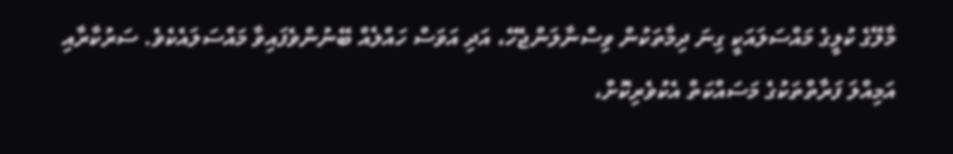މާލޭގެ ކުލީގެ މައްސަލައަކީ ގިނަ ދިމާތަކުން ވިސްނާލަންޖެހޭ، އަދި އަވަސް ހައްލެއް ބޭނުންވެފައިވާ މައްސަލައެކެވެ. ސަރުކާރާއި އަމިއްލަ ފަރާތްތަކުގެ މަސައްކަތް އެކުވެރިކޮށް،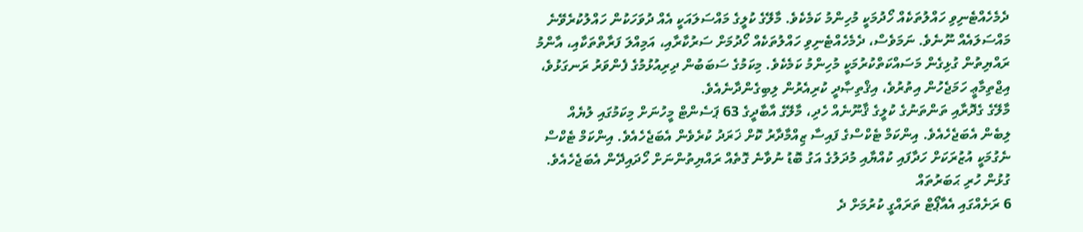ދެމެހެއްޓެނިވި ހައްލުތަކެއް ހޯދުމަކީ މުހިންމު ކަމެކެވެ. މާލޭގެ ކުލީގެ މައްސަލައަކީ އެއް ދުވަހަކުން ހައްލުކުރެވޭނެ މައްސަލައެއް ނޫނެވެ. ނަމަވެސް، ދެމެހެއްޓެނިވި ހައްލުތަކެއް ހޯދުމަށް ސަރުކާރާއި، އަމިއްލަ ފަރާތްތަކާއި، އާންމު ރައްޔިތުން ގުޅިގެން މަސައްކަތްކުރުމަކީ މުހިންމު ކަމެކެވެ. މިކަމުގެ ސަބަބުން ދިރިއުޅުމުގެ ފެންވަރު ރަނގަޅުވެ، އިޖްތިމާޢީ ހަމަޖެހުން އިތުރުވެ، އިޤްތިޞާދީ ކުރިއެރުން ލިބިގެންދާނެއެވެ.
މާލޭގެ ގެދޮރާއި ތަންތަނުގެ ކުލީގެ ޤާނޫނެއް ހެދި، މާލޭގެ އާބާދީގެ 63 ޕަސެންޓް މީހުނަށް މިކަމުގައި ލުޔެއް ލިބެން އެބަޖެހެއެވެ. އިންކަމް ޓެކްސްގެ ފައިސާ ޒިއްމާދާރު ކޮށް ޚަރަދު ކުރެވެން އެބަޖެހެއެވެ. އިންކަމް ޓެކްސް ނެގުމަކީ އުޒުރަކަށް ހަދާފައި ކުއްޔާއި މުދަލުގެ އަގު ބޮޑު ނުވާނެ ގޮތެއް ރައްޔިތުންނަށް ހޯދައިދޭން އެބަޖެހެއެވެ.
ގުޅުން ހުރި ޙަބަރުތައް
6 ރަށެއްގައި އެއާޕޯޓް ތަރައްގީ ކުރުމަށް ދެ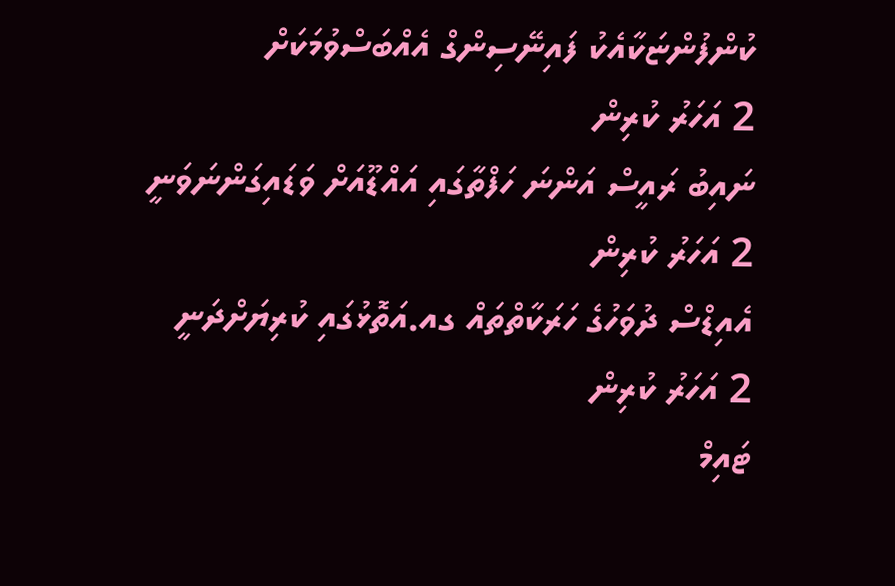ކުންފުންޏަކާއެކު ފައިނޭސިންގް އެއްބަސްވުމަކަށް
2 އަހަރު ކުރިން
ނައިބު ރައީސް އަންނަ ހަފްތާގައި އައްޑޫއަށް ވަޑައިގަންނަވަނީ
2 އަހަރު ކުރިން
އެއިޑްސް ދުވަހުގެ ހަރަކާތްތައް ގއ.އަތޮޅުގައި ކުރިޔަށްދަނީ
2 އަހަރު ކުރިން
ޓައިމް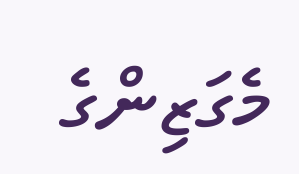މެގަޒިންގެ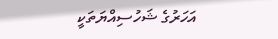އަހަރުގެ ޝަހުސިއްޔަތަކީ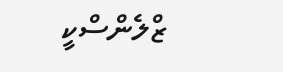ޒްލެންސްކީ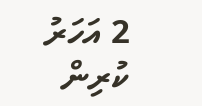2 އަހަރު ކުރިން